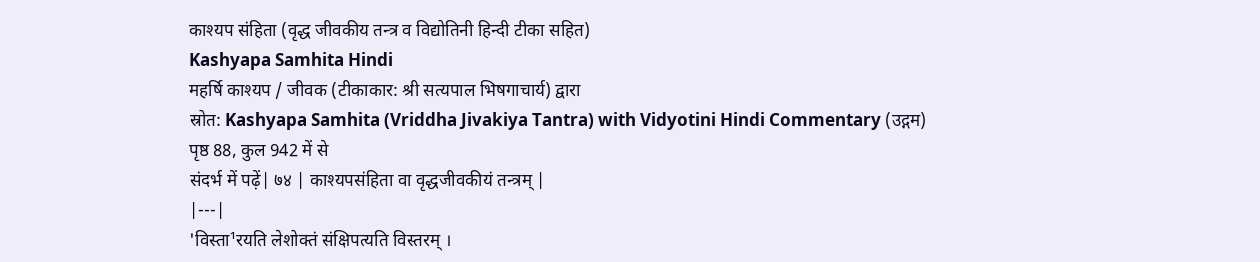काश्यप संहिता (वृद्ध जीवकीय तन्त्र व विद्योतिनी हिन्दी टीका सहित)
Kashyapa Samhita Hindi
महर्षि काश्यप / जीवक (टीकाकार: श्री सत्यपाल भिषगाचार्य) द्वारा
स्रोत: Kashyapa Samhita (Vriddha Jivakiya Tantra) with Vidyotini Hindi Commentary (उद्गम)
पृष्ठ 88, कुल 942 में से
संदर्भ में पढ़ें| ७४ | काश्यपसंहिता वा वृद्धजीवकीयं तन्त्रम् |
|---|
'विस्ता¹रयति लेशोक्तं संक्षिपत्यति विस्तरम् ।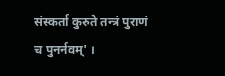संस्कर्ता कुरुते तन्त्रं पुराणं च पुनर्नवम्' ।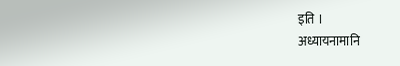इति ।
अध्यायनामानि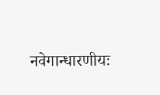नवेगान्धारणीयः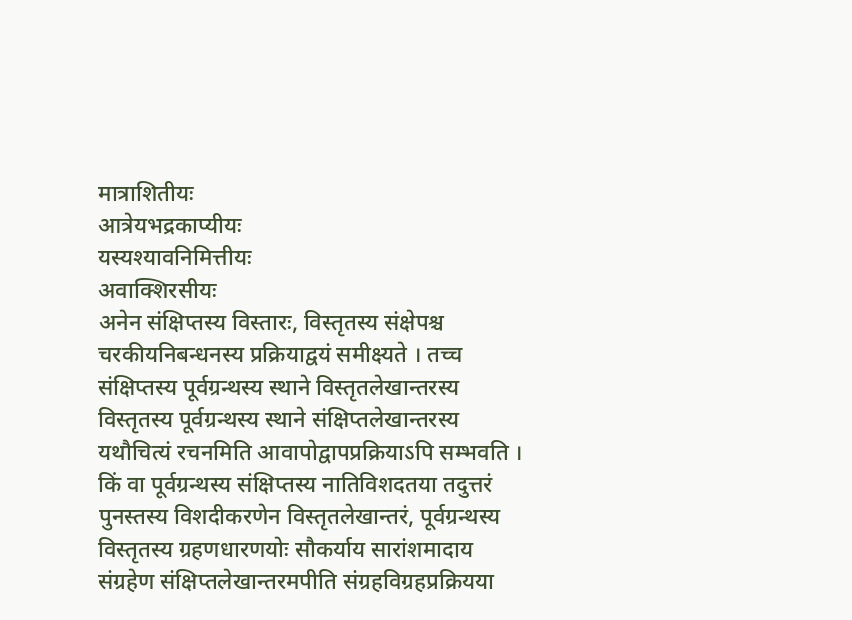मात्राशितीयः
आत्रेयभद्रकाप्यीयः
यस्यश्यावनिमित्तीयः
अवाक्शिरसीयः
अनेन संक्षिप्तस्य विस्तारः, विस्तृतस्य संक्षेपश्च चरकीयनिबन्धनस्य प्रक्रियाद्वयं समीक्ष्यते । तच्च संक्षिप्तस्य पूर्वग्रन्थस्य स्थाने विस्तृतलेखान्तरस्य विस्तृतस्य पूर्वग्रन्थस्य स्थाने संक्षिप्तलेखान्तरस्य यथौचित्यं रचनमिति आवापोद्वापप्रक्रियाऽपि सम्भवति । किं वा पूर्वग्रन्थस्य संक्षिप्तस्य नातिविशदतया तदुत्तरं पुनस्तस्य विशदीकरणेन विस्तृतलेखान्तरं, पूर्वग्रन्थस्य विस्तृतस्य ग्रहणधारणयोः सौकर्याय सारांशमादाय संग्रहेण संक्षिप्तलेखान्तरमपीति संग्रहविग्रहप्रक्रियया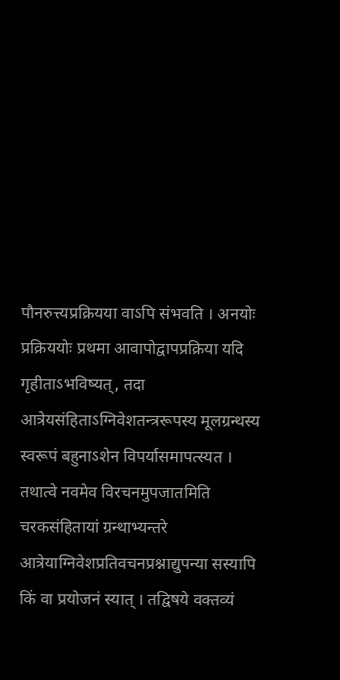पौनरुत्त्यप्रक्रियया वाऽपि संभवति । अनयोः प्रक्रिययोः प्रथमा आवापोद्वापप्रक्रिया यदि गृहीताऽभविष्यत्, तदा आत्रेयसंहिताऽग्निवेशतन्त्ररूपस्य मूलग्रन्थस्य स्वरूपं बहुनाऽशेन विपर्यासमापत्स्यत । तथात्वे नवमेव विरचनमुपजातमिति चरकसंहितायां ग्रन्थाभ्यन्तरे आत्रेयाग्निवेशप्रतिवचनप्रश्नाद्युपन्या सस्यापि किं वा प्रयोजनं स्यात् । तद्विषये वक्तव्यं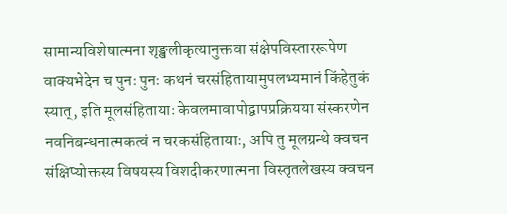सामान्यविशेषात्मना शृङ्खलीकृत्यानुक्तवा संक्षेपविस्ताररूपेण वाक्यभेदेन च पुनः पुनः कथनं चरसंहितायामुपलभ्यमानं किंहेतुकं स्यात्, इति मूलसंहितायाः केवलमावापोद्वापप्रक्रियया संस्करणेन नवनिबन्धनात्मकत्वं न चरकसंहितायाः, अपि तु मूलग्रन्थे क्वचन संक्षिप्योक्तस्य विषयस्य विशदीकरणात्मना विस्तृतलेखस्य क्वचन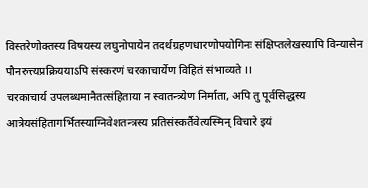विस्तरेणोक्तस्य विषयस्य लघुनोपायेन तदर्थग्रहणधारणोपयोगिनः संक्षिप्तलेखस्यापि विन्यासेन पौनरुत्त्यप्रक्रिययाऽपि संस्करणं चरकाचार्येण विहितं संभाव्यते ।।
चरकाचार्य उपलब्धमानैतत्संहिताया न स्वातन्त्र्येण निर्माता, अपि तु पूर्वसिद्धस्य आत्रेयसंहितागर्भितस्याग्निवेशतन्त्रस्य प्रतिसंस्कर्तैवेत्यस्मिन् विचारे इयं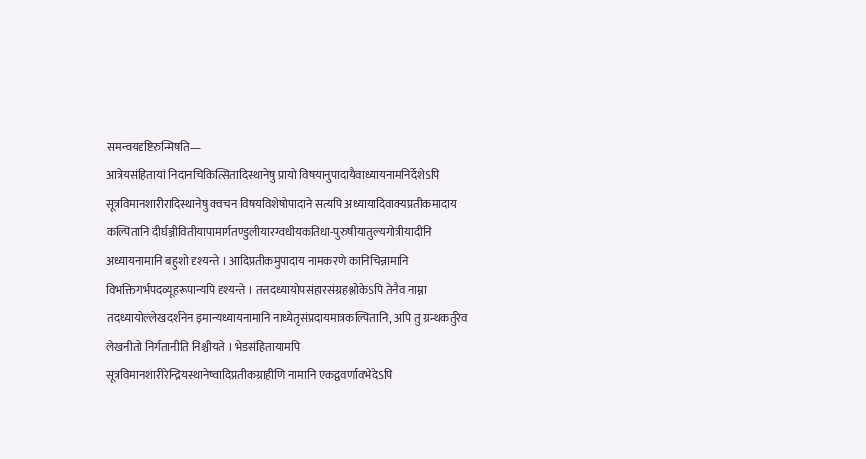समन्वयदृष्टिरुन्मिषति—
आत्रेयसंहितायां निदानचिकित्सितादिस्थानेषु प्रायो विषयानुपादायैवाध्यायनामनिर्देशेऽपि सूत्रविमानशारीरादिस्थानेषु क्वचन विषयविशेषोपादाने सत्यपि अध्यायादिवाक्यप्रतीकमादाय कल्पितानि दीर्घञ्जीवितीयापामार्गतण्डुलीयारग्वधीयकतिधा-पुरुषीयातुल्यगोत्रीयादीनि अध्यायनामानि बहुशो दृश्यन्ते । आदिप्रतीकमुपादाय नामकरणे कानिचिन्नामानि विभक्तिगर्भपदव्यूहरूपान्यपि दृश्यन्ते । तत्तदध्यायोपसंहारसंग्रहश्लोकेऽपि तेनैव नाम्ना तदध्यायोल्लेखदर्शनेन इमान्यध्यायनामानि नाध्येतृसंप्रदायमात्रकल्पितानि, अपि तु ग्रन्थकर्तुरेव लेखनीतो निर्गतानीति निश्चीयते । भेडसंहितायामपि सूत्रविमानशारीरेन्द्रियस्थानेष्वादिप्रतीकग्राहीणि नामानि एकद्ववर्णावभेदेऽपि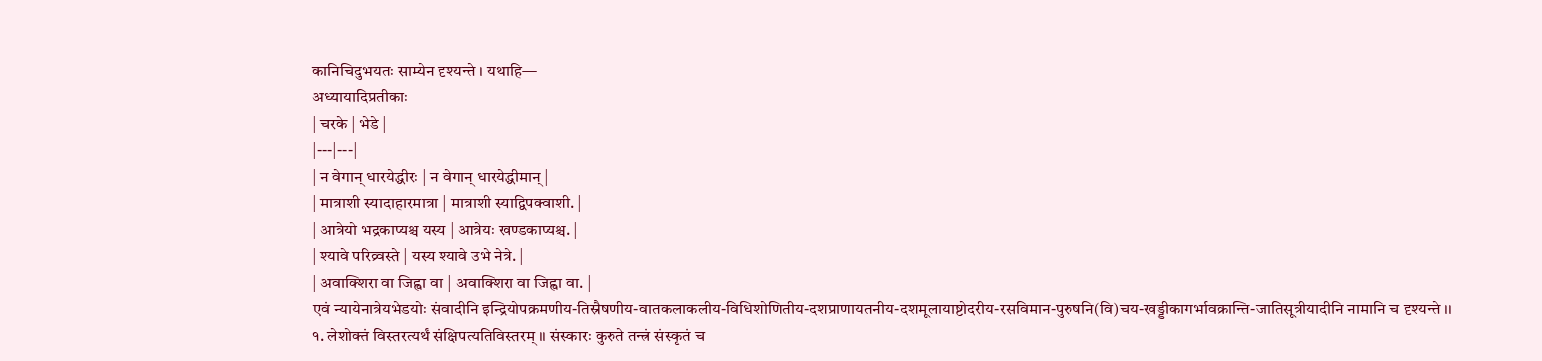कानिचिदुभयतः साम्येन दृश्यन्ते । यथाहि—
अध्यायादिप्रतीकाः
| चरके | भेडे |
|---|---|
| न वेगान् धारयेद्धीरः | न वेगान् धारयेद्धीमान् |
| मात्राशी स्यादाहारमात्रा | मात्राशी स्याद्विपक्वाशी. |
| आत्रेयो भद्रकाप्यश्च यस्य | आत्रेयः खण्डकाप्यश्च. |
| श्यावे परिव्र्वस्ते | यस्य श्यावे उभे नेत्रे. |
| अवाक्शिरा वा जिह्वा वा | अवाक्शिरा वा जिह्वा वा. |
एवं न्यायेनात्रेयभेडयोः संवादीनि इन्द्रियोपक्रमणीय-तिस्रैषणीय-वातकलाकलीय-विधिशोणितीय-दशप्राणायतनीय-दशमूलायाष्टोदरीय-रसविमान-पुरुषनि(वि)चय-खड्डीकागर्भावक्रान्ति-जातिसूत्रीयादीनि नामानि च दृश्यन्ते ।।
१. लेशोक्तं विस्तरत्यर्थं संक्षिपत्यतिविस्तरम् ।। संस्कारः कुरुते तन्त्रं संस्कृतं च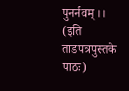पुनर्नवम् ।। (इति ताडपत्रपुस्तके पाठः)